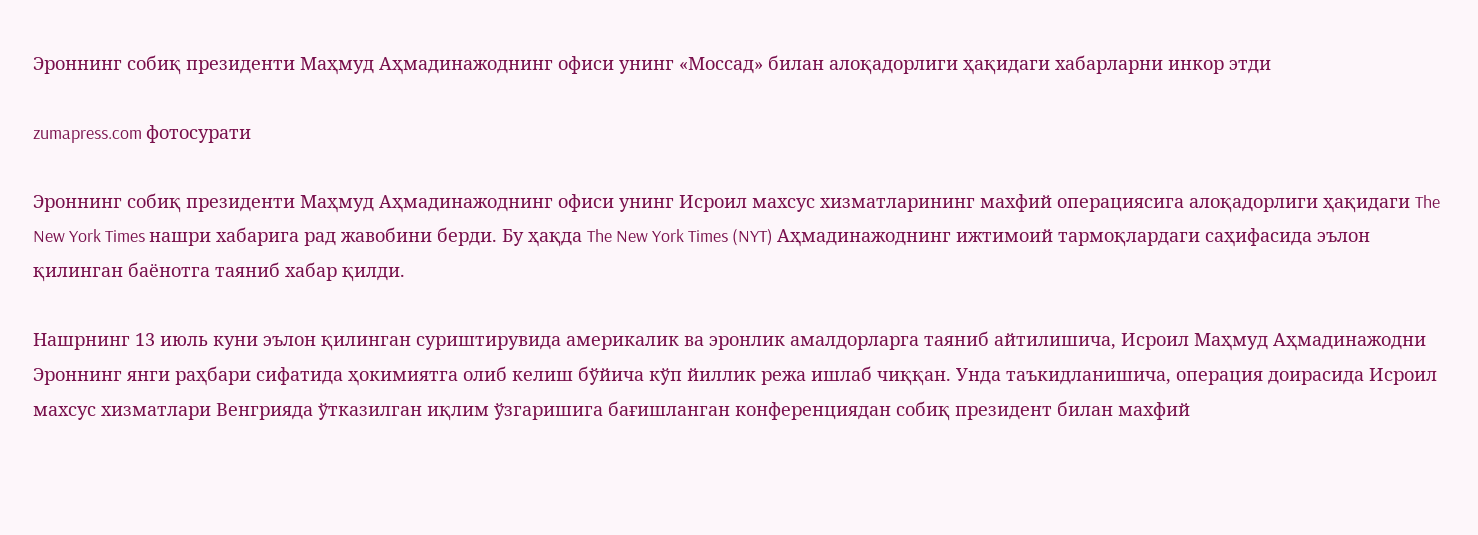Эроннинг собиқ президенти Маҳмуд Аҳмадинажоднинг офиси унинг «Моссад» билан алоқадорлиги ҳақидаги хабарларни инкор этди

zumapress.com фотосурати

Эроннинг собиқ президенти Маҳмуд Аҳмадинажоднинг офиси унинг Исроил махсус хизматларининг махфий операциясига алоқадорлиги ҳақидаги The New York Times нашри хабарига рад жавобини берди. Бу ҳақда The New York Times (NYT) Аҳмадинажоднинг ижтимоий тармоқлардаги саҳифасида эълон қилинган баёнотга таяниб хабар қилди.

Нашрнинг 13 июль куни эълон қилинган суриштирувида америкалик ва эронлик амалдорларга таяниб айтилишича, Исроил Маҳмуд Аҳмадинажодни Эроннинг янги раҳбари сифатида ҳокимиятга олиб келиш бўйича кўп йиллик режа ишлаб чиққан. Унда таъкидланишича, операция доирасида Исроил махсус хизматлари Венгрияда ўтказилган иқлим ўзгаришига бағишланган конференциядан собиқ президент билан махфий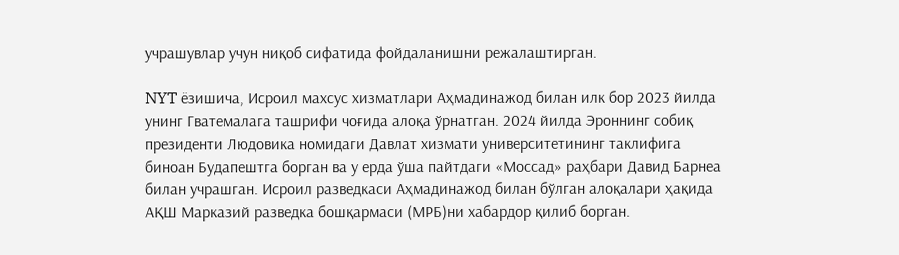учрашувлар учун ниқоб сифатида фойдаланишни режалаштирган.

NYT ёзишича, Исроил махсус хизматлари Аҳмадинажод билан илк бор 2023 йилда унинг Гватемалага ташрифи чоғида алоқа ўрнатган. 2024 йилда Эроннинг собиқ президенти Людовика номидаги Давлат хизмати университетининг таклифига биноан Будапештга борган ва у ерда ўша пайтдаги «Моссад» раҳбари Давид Барнеа билан учрашган. Исроил разведкаси Аҳмадинажод билан бўлган алоқалари ҳақида АҚШ Марказий разведка бошқармаси (МРБ)ни хабардор қилиб борган.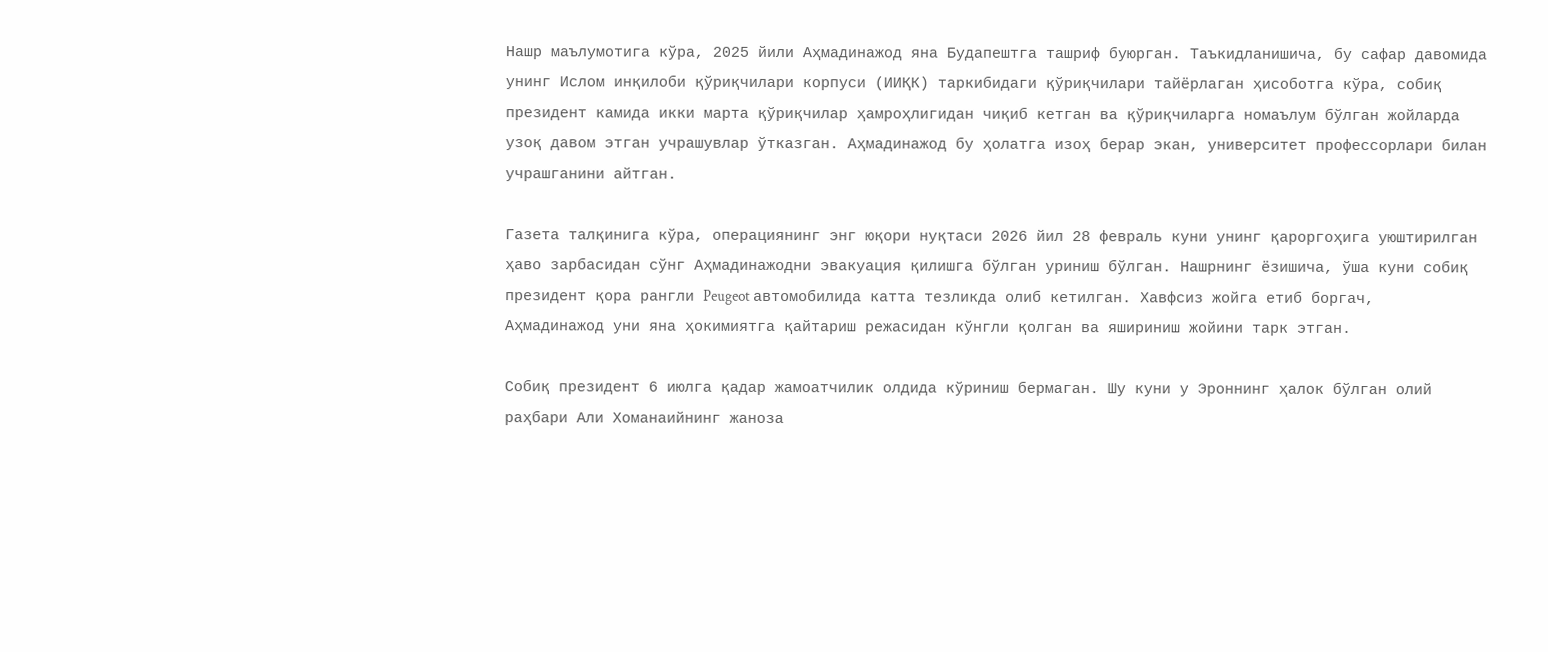Нашр маълумотига кўра, 2025 йили Аҳмадинажод яна Будапештга ташриф буюрган. Таъкидланишича, бу сафар давомида унинг Ислом инқилоби қўриқчилари корпуси (ИИҚК) таркибидаги қўриқчилари тайёрлаган ҳисоботга кўра, собиқ президент камида икки марта қўриқчилар ҳамроҳлигидан чиқиб кетган ва қўриқчиларга номаълум бўлган жойларда узоқ давом этган учрашувлар ўтказган. Аҳмадинажод бу ҳолатга изоҳ берар экан, университет профессорлари билан учрашганини айтган.

Газета талқинига кўра, операциянинг энг юқори нуқтаси 2026 йил 28 февраль куни унинг қароргоҳига уюштирилган ҳаво зарбасидан сўнг Аҳмадинажодни эвакуация қилишга бўлган уриниш бўлган. Нашрнинг ёзишича, ўша куни собиқ президент қора рангли Peugeot автомобилида катта тезликда олиб кетилган. Хавфсиз жойга етиб боргач, Аҳмадинажод уни яна ҳокимиятга қайтариш режасидан кўнгли қолган ва яшириниш жойини тарк этган.

Собиқ президент 6 июлга қадар жамоатчилик олдида кўриниш бермаган. Шу куни у Эроннинг ҳалок бўлган олий раҳбари Али Хоманаийнинг жаноза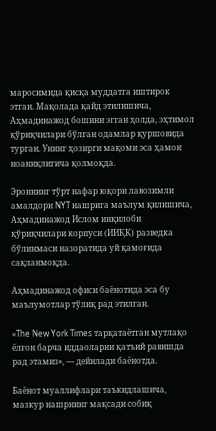маросимида қисқа муддатга иштирок этган. Мақолада қайд этилишича, Аҳмадинажод бошини эгган ҳолда, эҳтимол қўриқчилари бўлган одамлар қуршовида турган. Унинг ҳозирги мақоми эса ҳамон ноаниқлигича қолмоқда.

Эроннинг тўрт нафар юқори лавозимли амалдори NYT нашрига маълум қилишича, Аҳмадинажод Ислом инқилоби қўриқчилари корпуси (ИИҚК) разведка бўлинмаси назоратида уй қамоғида сақланмоқда.

Аҳмадинажод офиси баёнотида эса бу маълумотлар тўлиқ рад этилган.

«The New York Times тарқатаётган мутлақо ёлғон барча иддаоларни қатъий равишда рад этамиз», — дейилади баёнотда.

Баёнот муаллифлари таъкидлашича, мазкур нашрнинг мақсади собиқ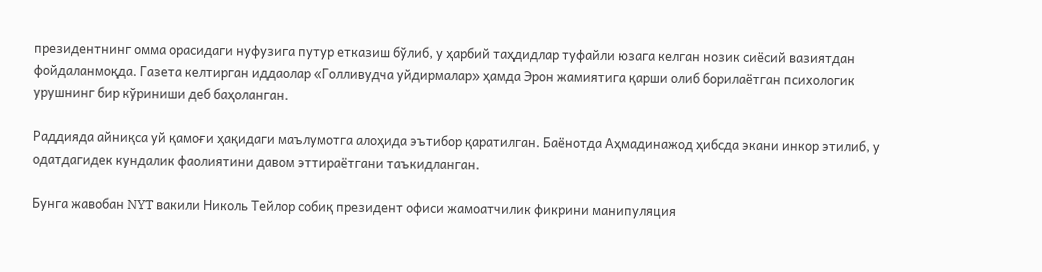президентнинг омма орасидаги нуфузига путур етказиш бўлиб, у ҳарбий таҳдидлар туфайли юзага келган нозик сиёсий вазиятдан фойдаланмоқда. Газета келтирган иддаолар «Голливудча уйдирмалар» ҳамда Эрон жамиятига қарши олиб борилаётган психологик урушнинг бир кўриниши деб баҳоланган.

Раддияда айниқса уй қамоғи ҳақидаги маълумотга алоҳида эътибор қаратилган. Баёнотда Аҳмадинажод ҳибсда экани инкор этилиб, у одатдагидек кундалик фаолиятини давом эттираётгани таъкидланган.

Бунга жавобан NYT вакили Николь Тейлор собиқ президент офиси жамоатчилик фикрини манипуляция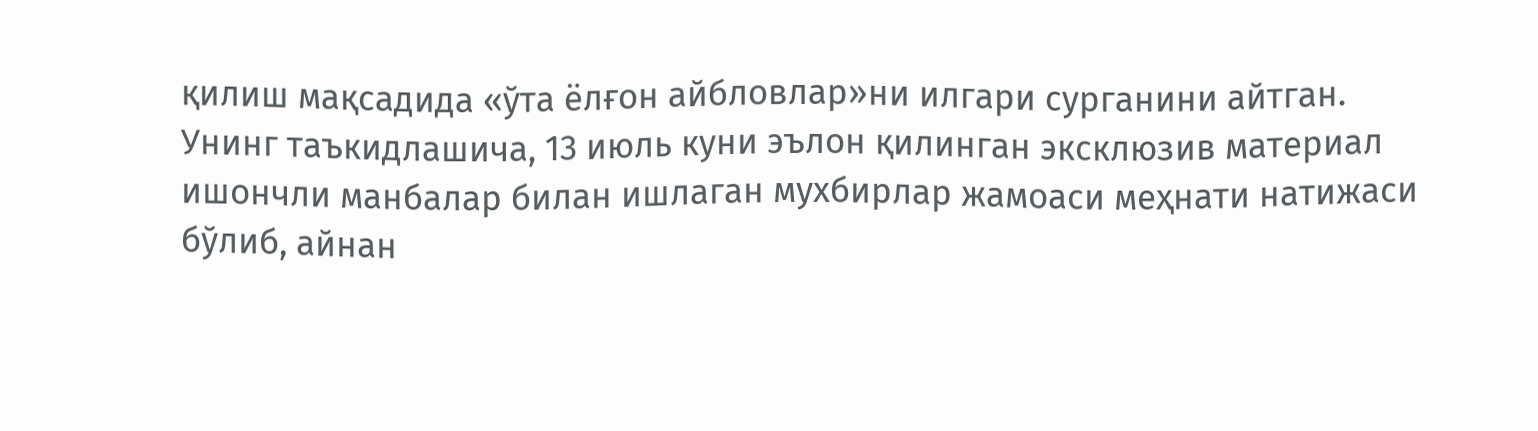қилиш мақсадида «ўта ёлғон айбловлар»ни илгари сурганини айтган. Унинг таъкидлашича, 13 июль куни эълон қилинган эксклюзив материал ишончли манбалар билан ишлаган мухбирлар жамоаси меҳнати натижаси бўлиб, айнан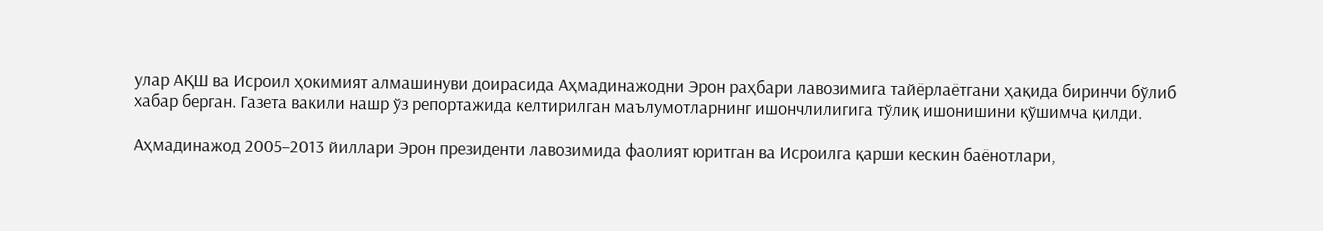улар АҚШ ва Исроил ҳокимият алмашинуви доирасида Аҳмадинажодни Эрон раҳбари лавозимига тайёрлаётгани ҳақида биринчи бўлиб хабар берган. Газета вакили нашр ўз репортажида келтирилган маълумотларнинг ишончлилигига тўлиқ ишонишини қўшимча қилди.

Аҳмадинажод 2005–2013 йиллари Эрон президенти лавозимида фаолият юритган ва Исроилга қарши кескин баёнотлари,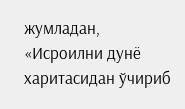жумладан, «Исроилни дунё харитасидан ўчириб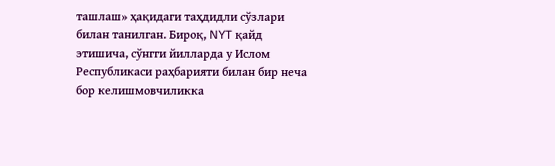ташлаш» ҳақидаги таҳдидли сўзлари билан танилган. Бироқ, NYT қайд этишича, сўнгги йилларда у Ислом Республикаси раҳбарияти билан бир неча бор келишмовчиликка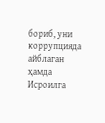бориб, уни коррупцияда айблаган ҳамда Исроилга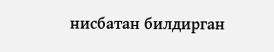нисбатан билдирган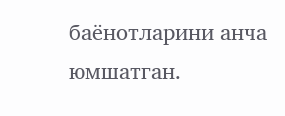баёнотларини анча юмшатган.